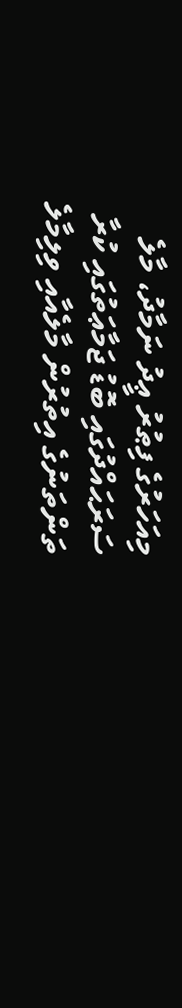މިއަހަރުގެ ފިޠުރު ޢީދު ނަމާދު، މާލެ ސަރަޙައްދުގައި ބޮޑު ޖަމާޢަތުގައި ކުރާ ތަންތަނުގެ އިތުރުން މާލެއާއި ވިލިމާލެ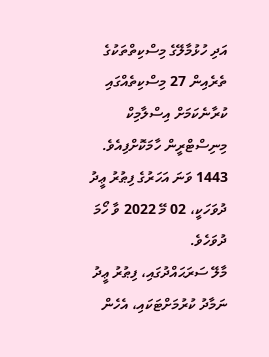އަދި ހުޅުމާލޭގެ މިސްކިތްތަކުގެ ތެރެއިން 27 މިސްކިތެއްގައި ކުރާނެކަމަށް އިސްލާމިކް މިނިސްޓްރީން ހާމަކޮށްފިއެވެ.
1443 ވަނަ އަހަރުގެ ފިޠުރު ޢީދު ދުވަހަކީ، 02 މޭ 2022 ވާ ހޯމަ ދުވަހެވެ.
މާލޭ ސަރަޙައްދުގައި، ފިޠުރު ޢީދު ނަމާދު ކުރުމަށްޓަކައި، އެހެން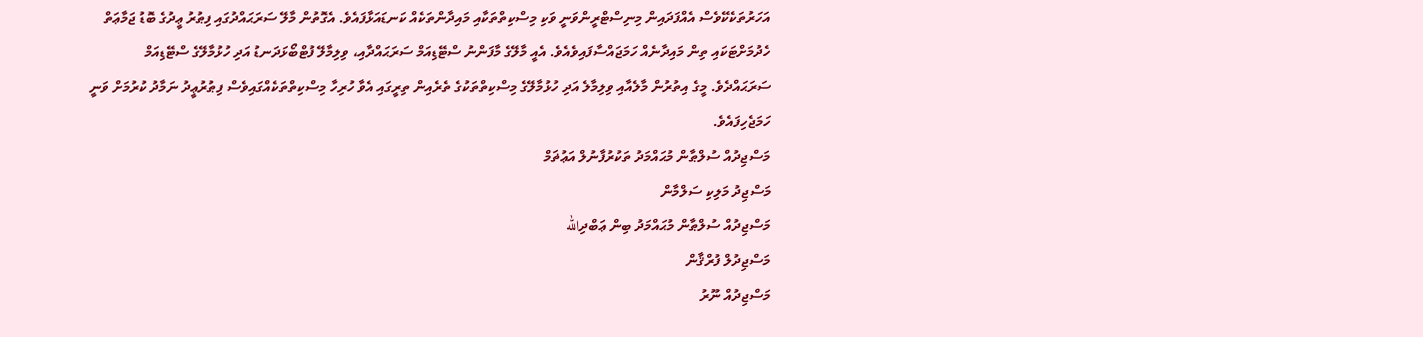އަހަރުތަކެކޭވެސް އެއްފަދައިން މިނިސްޓްރީންވަނީ ވަކި މިސްކިތްތަކާއި މައިދާންތަކެއް ކަނޑައަޅާފައެވެ. އެގޮތުން މާލޭ ސަރަޙައްދުގައި ފިޠުރު ޢީދުގެ ބޮޑު ޖަމާޢަތް ހެދުމަށްޓަކައި ތިން މައިދާނެއް ހަމަޖައްސާފައިވެއެވެ. އެއީ މާލޭގެ މާފަންނު ސްޓޭޑިއަމް ސަރަޙައްދާއި، ވިލިމާލޭ ފުޓްބޯޅަދަނޑު އަދި ހުޅުމާލޭގެ ސްޓޭޑިއަމް ސަރަޙައްދެވެ. މީގެ އިތުރުން މާލެއާއި ވިލިމާލެ އަދި ހުޅުމާލޭގެ މިސްކިތްތަކުގެ ތެރެއިން ތިރީގައި އެވާ ހުރިހާ މިސްކިތްތަކެއްގައިވެސް ފިޠުރުޢީދު ނަމާދު ކުރުމަށް ވަނީ ހަމަޖެހިފައެވެ.
މަސްޖިދުއް ސުލްޠާން މުޙައްމަދު ތަކުރުފާނުލް އަޢުޡަމް
މަސްޖިދު މަލިކި ސަލްމާން
މަސްޖިދުއް ސުލްޠާން މުޙައްމަދު ބިން ޢަބްދިالله
މަސްޖިދުލް ފުރްޤާން
މަސްޖިދުއް ނޫރު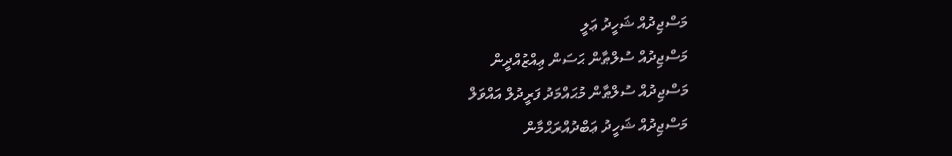މަސްޖިދުއް ޝަހީދު ޢަލީ
މަސްޖިދުއް ސުލްޠާން ޙަސަން ޢިއްޒުއްދީން
މަސްޖިދުއް ސުލްޠާން މުޙައްމަދު ފަރީދުލް އައްވަލް
މަސްޖިދުއް ޝަހީދު ޢަބްދުއްރަޙްމާން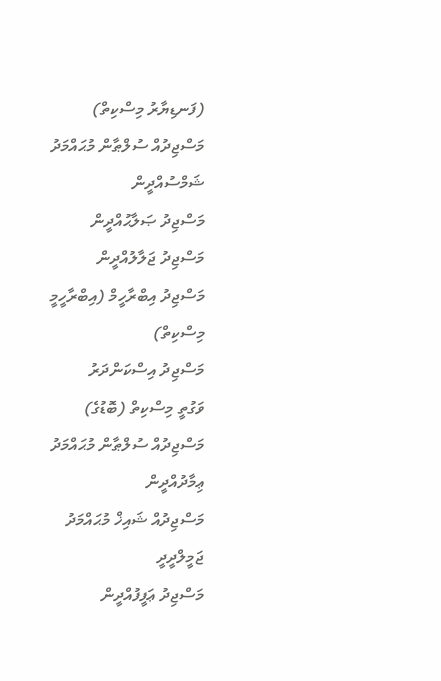(ފަނޑިޔާރު މިސްކިތް)
މަސްޖިދުއް ސުލްޠާން މުޙައްމަދު ޝަމްސުއްދީން
މަސްޖިދު ޞަލާޙުއްދީން
މަސްޖިދު ޖަލާލުއްދީން
މަސްޖިދު އިބްރާހީމް (އިބްރާހީމީ މިސްކިތް)
މަސްޖިދު އިސްކަންދަރު
ވަގުތީ މިސްކިތް (ބޮޑުގެ)
މަސްޖިދުއް ސުލްޠާން މުޙައްމަދު ޢިމާދުއްދީން
މަސްޖިދުއް ޝައިޚް މުޙައްމަދު ޖަމީލްދީދީ
މަސްޖިދު ޢަފީފުއްދީން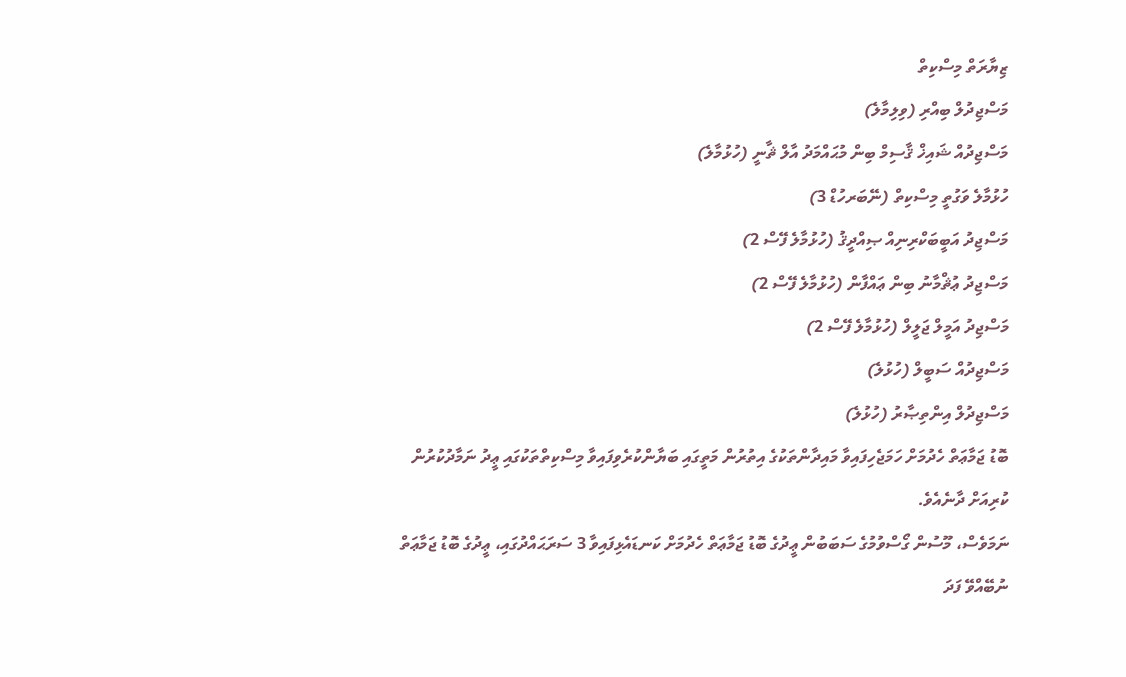ޒިޔާރަތް މިސްކިތް
މަސްޖިދުލް ބިއްރި (ވިލިމާލެ)
މަސްޖިދުއް ޝައިޚް ޤާސިމް ބިން މުޙައްމަދު އާލް ޘާނީ (ހުޅުމާލެ)
ހުޅުމާލެ ވަގުތީ މިސްކިތް (ނޭބަރހުޑް 3)
މަސްޖިދު އަބީބަކްރިނިއް ޞިއްދީޤު (ހުޅުމާލެ ފޭސް 2)
މަސްޖިދު ޢުޘްމާނު ބިން ޢައްފާން (ހުޅުމާލެ ފޭސް 2)
މަސްޖިދު އަމީލް ޖަލީލް (ހުޅުމާލެ ފޭސް 2)
މަސްޖިދުއް ސަބީލް (ހުޅުލެ)
މަސްޖިދުލް އިންތިޞާރު (ހުޅުލެ)
ބޮޑު ޖަމާޢަތް ހެދުމަށް ހަމަޖެހިފައިވާ މައިދާންތަކުގެ އިތުރުން މަތީގައި ބަޔާންކުރެވިފައިވާ މިސްކިތްތަކުގައި ޢީދު ނަމާދުކުރުން ކުރިއަށް ދާނެއެވެ.
ނަމަވެސް، މޫސުން ގޯސްވުމުގެ ސަބަބުން ޢީދުގެ ބޮޑު ޖަމާޢަތް ހެދުމަށް ކަނޑައެޅިފައިވާ 3 ސަރަޙައްދުގައި، ޢީދުގެ ބޮޑު ޖަމާޢަތް ނުބޭއްވޭ ފަދަ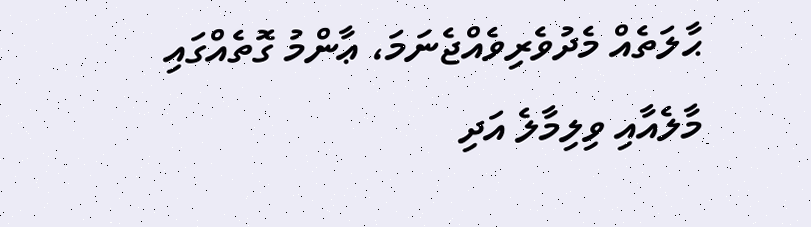ޙާލަތެއް މެދުވެރިވެއްޖެނަމަ، ޢާންމު ގޮތެއްގައި މާލެއާއި ވިލިމާލެ އަދި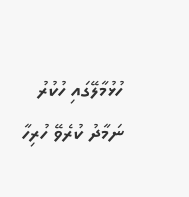ހުޅުމާލޭގައި ހުކުރު ނަމާދު ކުރެވޭ ހުރިހާ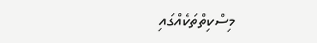މިސްކިތްތަކެއްގައި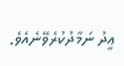ޢީދު ނަމާދުކުރެވޭނެއެވެ.